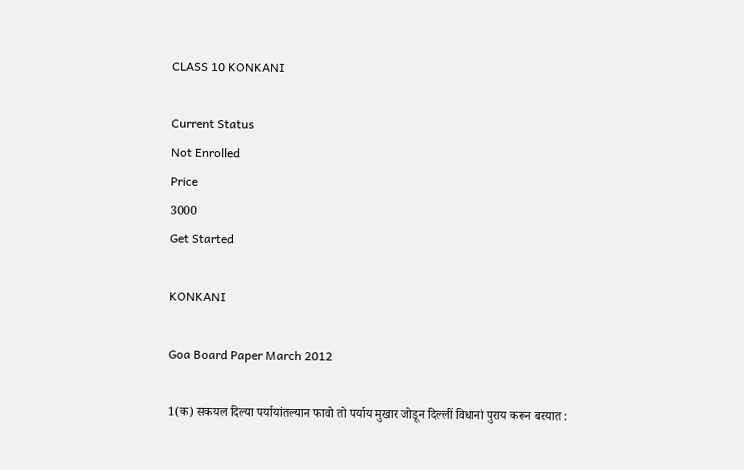CLASS 10 KONKANI

Current Status
Not Enrolled
Price
3000
Get Started

KONKANI

Goa Board Paper March 2012

1(क) सकयल दिल्या पर्यायांतल्यान फावो तो पर्याय मुखार जोडून दिल्लीं विधानां पुराय करून बरयात :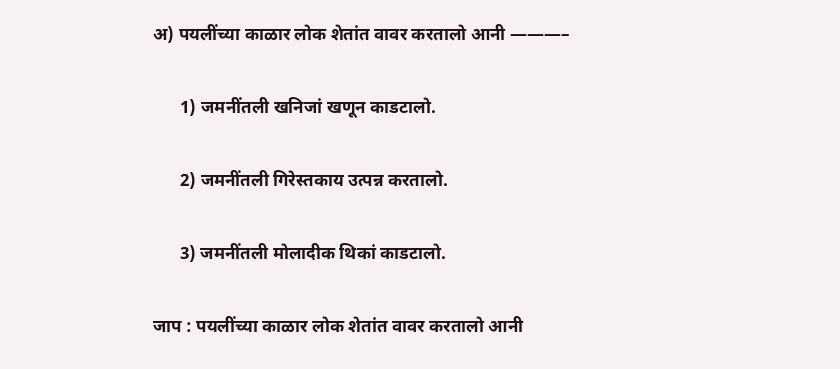अ) पयलींच्या काळार लोक शेतांत वावर करतालो आनी ———–

      1) जमनींतली खनिजां खणून काडटालो.

      2) जमनींतली गिरेस्तकाय उत्पन्न करतालो.

      3) जमनींतली मोलादीक थिकां काडटालो.

जाप : पयलींच्या काळार लोक शेतांत वावर करतालो आनी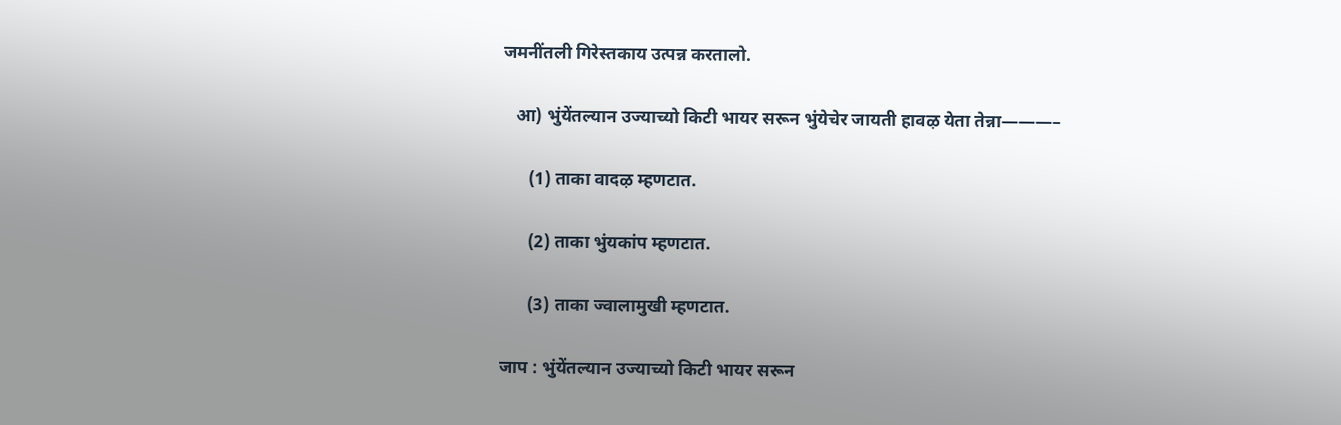जमनींतली गिरेस्तकाय उत्पन्न करतालो.

   आ) भुंयेंतल्यान उज्याच्यो किटी भायर सरून भुंयेचेर जायती हावऴ येता तेन्ना———–

      (1) ताका वादऴ म्हणटात.

      (2) ताका भुंयकांप म्हणटात.

      (3) ताका ज्वालामुखी म्हणटात.

जाप : भुंयेंतल्यान उज्याच्यो किटी भायर सरून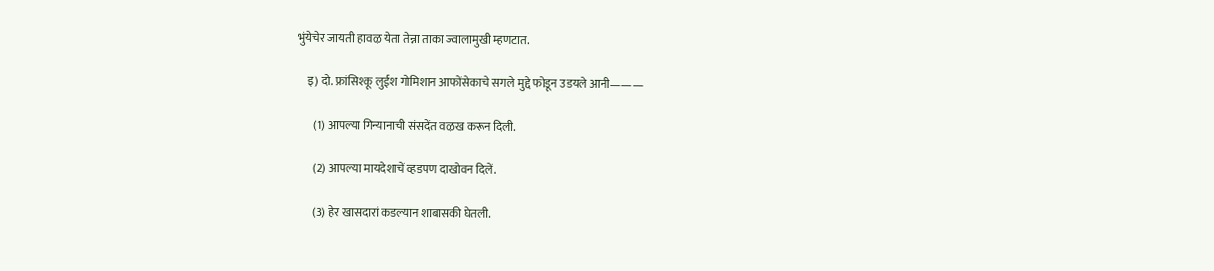भुंयेचेर जायती हावऴ येता तेन्ना ताका ज्वालामुखी म्हणटात.

    इ) दो. फ्रांसिश्कू लुईश गोमिशान आफोंसेकाचे सगले मुद्दे फोडून उडयले आनी———

       (1) आपल्या गिन्यानाची संसदेंत वऴख करून दिली.

       (2) आपल्या मायदेशाचें व्हडपण दाखोवन दिलें.

       (3) हेर खासदारां कडल्यान शाबासकी घेतली.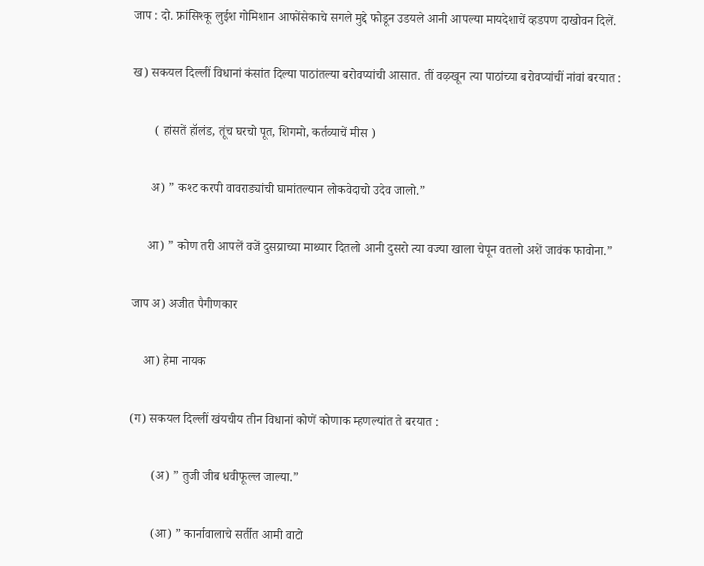जाप : दो. फ्रांसिश्कू लुईश गोमिशान आफोंसेकाचे सगले मुद्दे फोडून उडयले आनी आपल्या मायदेशाचें व्हडपण दाखोवन दिलें.

ख) सकयल दिल्लीं विधानां कंसांत दिल्या पाठांतल्या बरोवप्यांची आसात. तीं वऴखून त्या पाठांच्या बरोवप्यांचीं नांवां बरयात :

       ( हांसतें हॉलंड, तूंच घरचो पूत, शिगमो, कर्तव्याचें मीस )

      अ) ” कश्ट करपी वावराड्यांची घामांतल्यान लोकवेदाचो उदेव जालो.”

     आ) ” कोण तरी आपलें वजें दुसय्राच्या माथ्यार दितलो आनी दुसरो त्या वज्या खाला चेपून वतलो अशें जावंक फावोना.”

जाप अ) अजीत पैगीणकार

    आ) हेमा नायक

(ग) सकयल दिल्लीं खंयचीय तीन विधानां कोणें कोणाक म्हणल्यांत ते बरयात :

       (अ) ” तुजी जीब धवीफूल्ल जाल्या.”

       (आ) ” कार्नावालाचे सर्तीत आमी वाटो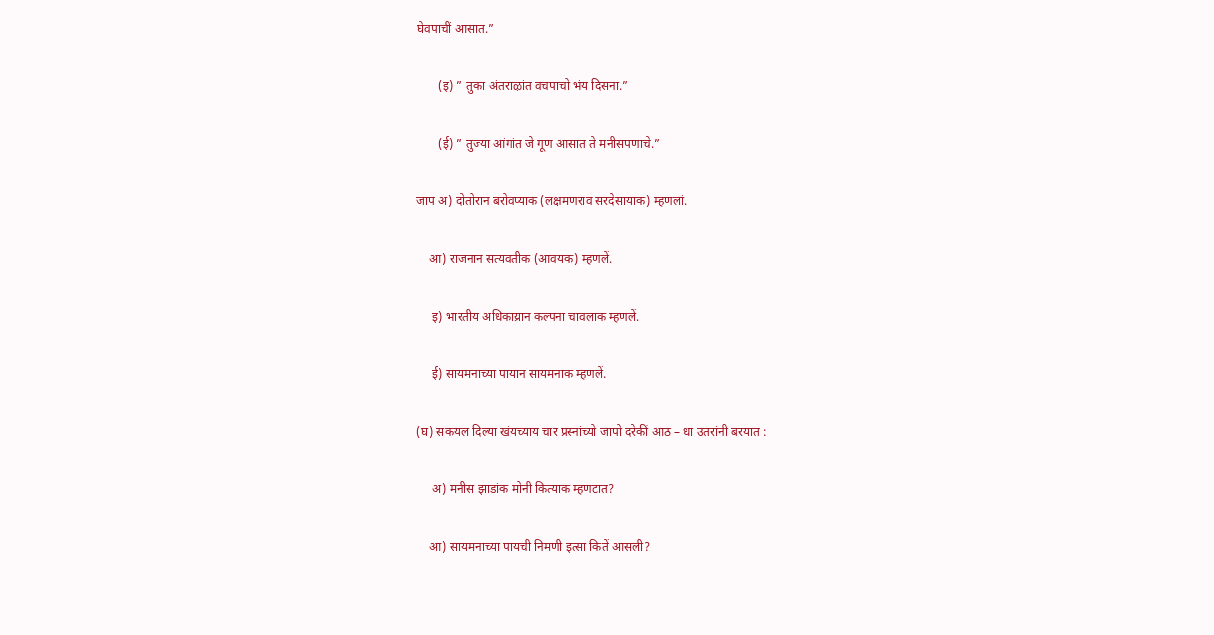घेवपाचीं आसात.”

       (इ) ” तुका अंतराऴांत वचपाचो भंय दिसना.”

       (ई) ” तुज्या आंगांत जे गूण आसात ते मनीसपणाचे.”

जाप अ) दोतोरान बरोवप्याक (लक्षमणराव सरदेसायाक) म्हणलां.

    आ) राजनान सत्यवतीक (आवयक) म्हणलें.

     इ) भारतीय अधिकाय्रान कल्पना चावलाक म्हणलें.

     ई) सायमनाच्या पायान सायमनाक म्हणलें.

(घ) सकयल दिल्या खंयच्याय चार प्रस्नांच्यो जापो दरेकीं आठ – धा उतरांनी बरयात :

     अ) मनीस झाडांक मोनी कित्याक म्हणटात?

    आ) सायमनाच्या पायची निमणी इत्सा कितें आसली?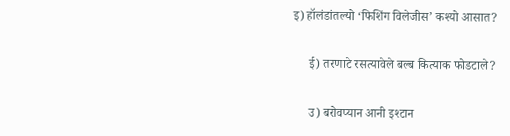इ) हॉलंडांतल्यो ‘फिशिंग विलेजीस’ कश्यो आसात?

     ई) तरणाटे रसत्यावेले बल्ब कित्याक फोडटाले?

     उ) बरोवप्यान आनी इश्टान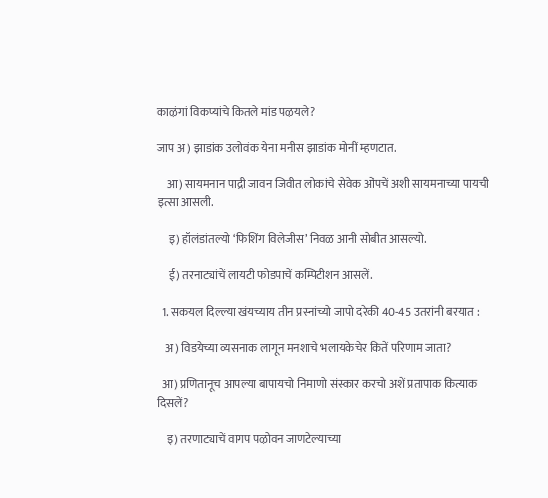काऴंगां विकप्यांचे कितले मांड पऴयले?

जाप अ) झाडांक उलोवंक येना मनीस झाडांक मोनीं म्हणटात.

    आ) सायमनान पाद्री जावन जिवीत लोकांचे सेवेक ओंपचें अशी सायमनाच्या पायची इत्सा आसली.

     इ) हॉलंडांतल्यो ‘फिशिंग विलेजीस’ निवळ आनी सोबीत आसल्यो.

     ई) तरनाट्यांचें लायटी फोडपाचें कम्पिटीशन आसलें.

  1. सकयल दिल्ल्या खंयच्याय तीन प्रस्नांच्यो जापो दरेकी 40-45 उतरांनी बरयात :

   अ) विडयेच्या व्यसनाक लागून मनशाचे भलायकेचेर कितें परिणाम जाता?

  आ) प्रणितानूच आपल्या बापायचो निमाणो संस्कार करचो अशें प्रतापाक कित्याक दिसलें?

    इ) तरणाट्याचें वागप पऴोवन जाणटेल्याच्या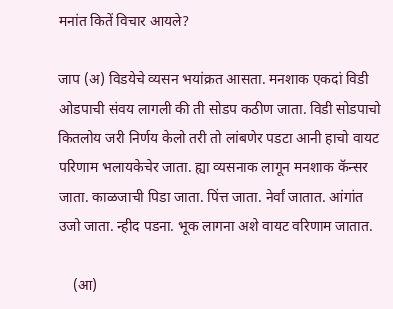मनांत कितें विचार आयले?

जाप (अ) विडयेचे व्यसन भयांक्रत आसता. मनशाक एकदां विडी ओडपाची संवय लागली की ती सोडप कठीण जाता. विडी सोडपाचो कितलोय जरी निर्णय केलो तरी तो लांबणेर पडटा आनी हाचो वायट परिणाम भलायकेचेर जाता. ह्या व्यसनाक लागून मनशाक कॅन्सर जाता. काळजाची पिडा जाता. पिंत्त जाता. नेर्वां जातात. आंगांत उजो जाता. न्हीद पडना. भूक लागना अशे वायट वरिणाम जातात.

    (आ)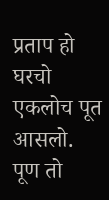प्रताप हो घरचो एकलोच पूत आसलो. पूण तो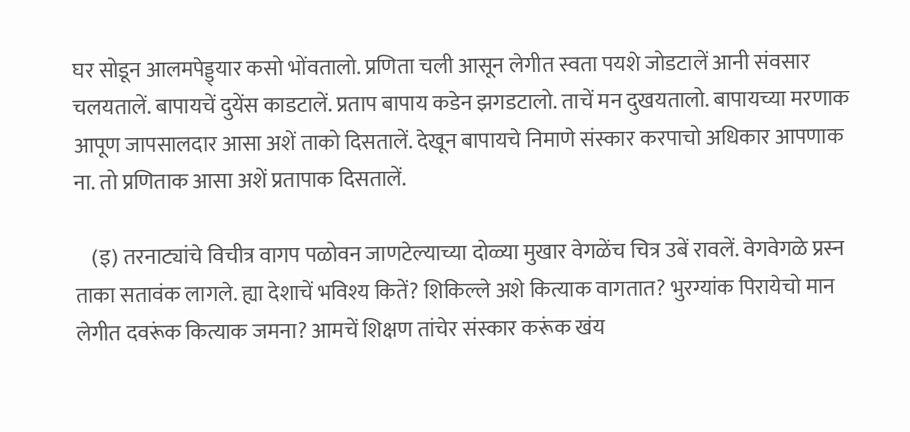घर सोडून आलमपेड्ड्यार कसो भोंवतालो. प्रणिता चली आसून लेगीत स्वता पयशे जोडटालें आनी संवसार चलयतालें. बापायचें दुयेंस काडटालें. प्रताप बापाय कडेन झगडटालो. ताचें मन दुखयतालो. बापायच्या मरणाक आपूण जापसालदार आसा अशें ताको दिसतालें. देखून बापायचे निमाणे संस्कार करपाचो अधिकार आपणाक ना. तो प्रणिताक आसा अशें प्रतापाक दिसतालें.

    (इ) तरनाट्यांचे विचीत्र वागप पळोवन जाणटेल्याच्या दोळ्या मुखार वेगळेंच चित्र उबें रावलें. वेगवेगळे प्रस्न ताका सतावंक लागले. ह्या देशाचें भविश्य कितें? शिकिल्ले अशे कित्याक वागतात? भुरग्यांक पिरायेचो मान लेगीत दवरूंक कित्याक जमना? आमचें शिक्षण तांचेर संस्कार करूंक खंय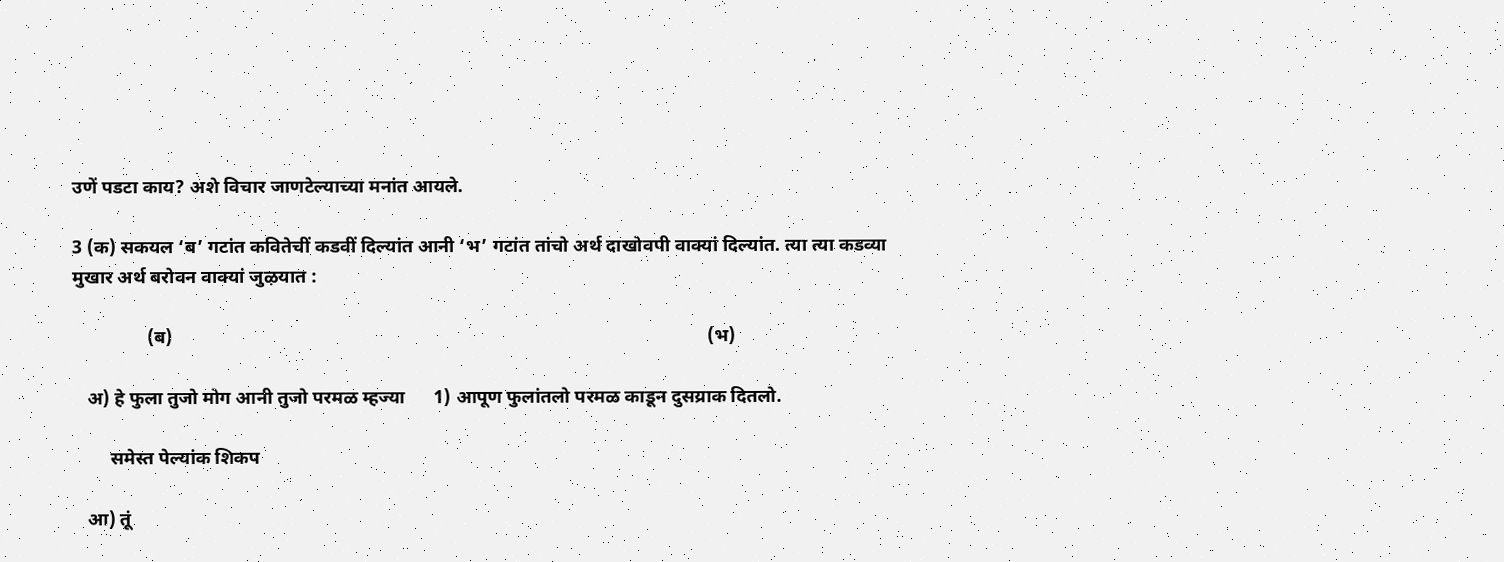उणें पडटा काय? अशे विचार जाणटेल्याच्या मनांत आयले.

3 (क) सकयल ‘ब’ गटांत कवितेचीं कडवीं दिल्यांत आनी ‘भ’ गटांत तांचो अर्थ दाखोवपी वाक्यां दिल्यांत. त्या त्या कडव्या मुखार अर्थ बरोवन वाक्यां जुऴयात :

                (ब)                                                                                                                  (भ)

   अ) हे फुला तुजो मोग आनी तुजो परमळ म्हज्या      1) आपूण फुलांतलो परमळ काडून दुसय्राक दितलो.

        समेस्त पेल्यांक शिकप

   आ) तूं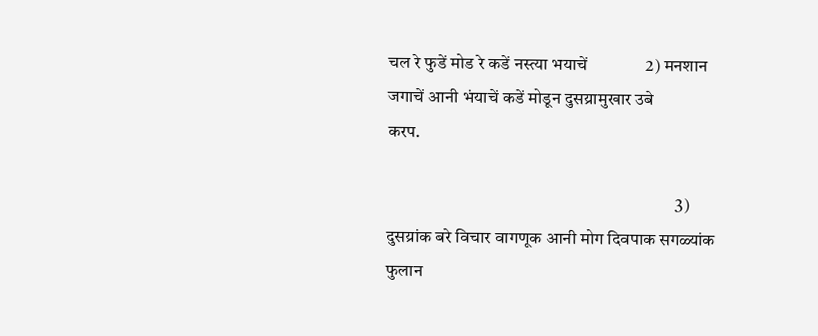चल रे फुडें मोड रे कडें नस्त्या भयाचें              2) मनशान जगाचें आनी भंयाचें कडें मोडून दुसय्रामुखार उबे                                                                                                करप.

                                                                                  3) दुसय्रांक बरे विचार वागणूक आनी मोग दिवपाक सगळ्यांक                                                                                           फुलान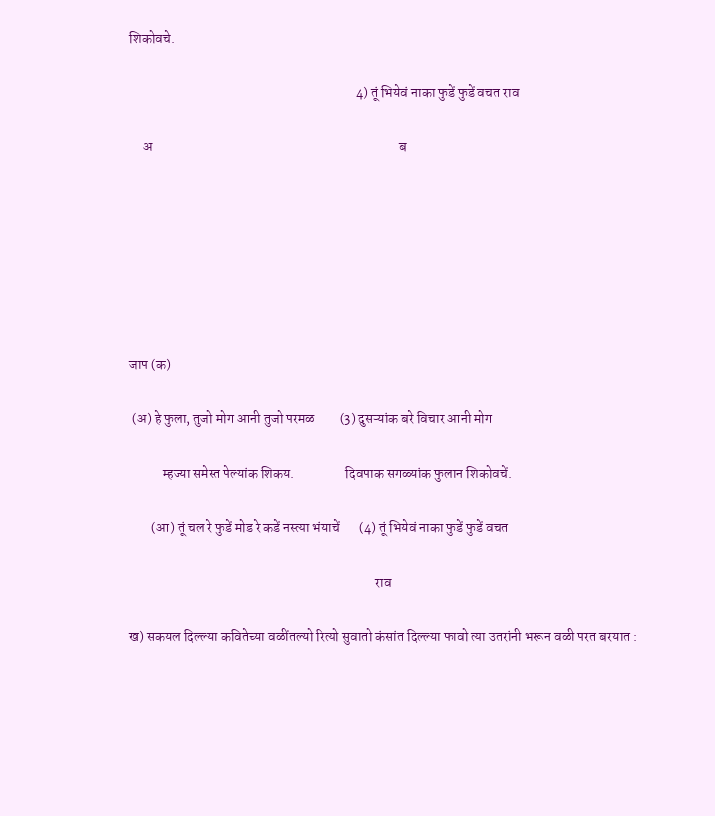शिकोवचे.

                                                                                  4) तूं भियेवं नाका फुडें फुडें वचत राव

     अ                                                                                         ब







जाप (क)

 (अ) हे फुला, तुजो मोग आनी तुजो परमळ         (3) दुसऱ्यांक बरे विचार आनी मोग

            म्हज्या समेस्त पेल्यांक शिकय.                  दिवपाक सगळ्यांक फुलान शिकोवचें.

        (आ) तूं चल रे फुडें मोड रे कडें नस्त्या भंयाचें       (4) तूं भियेवं नाका फुडें फुडें वचत

                                                                                         राव

ख) सकयल दिल्ल्या कवितेच्या वळींतल्यो रित्यो सुवातो कंसांत दिल्ल्या फावो त्या उतरांनी भरून वळी परत बरयात :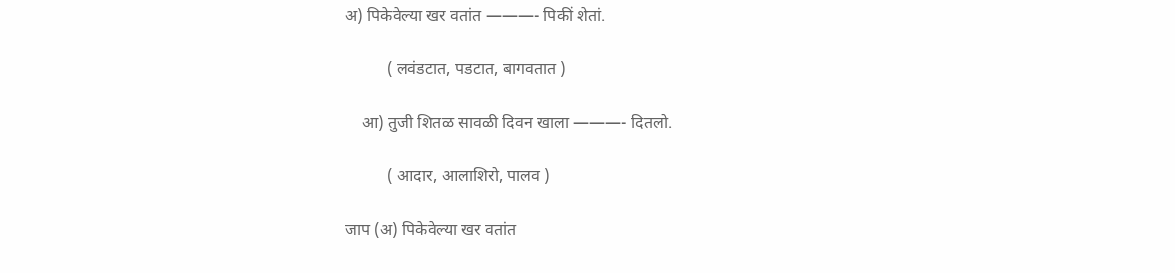अ) पिकेवेल्या खर वतांत ———- पिकीं शेतां.

          ( लवंडटात, पडटात, बागवतात )

    आ) तुजी शितळ सावळी दिवन खाला ———- दितलो.

          ( आदार, आलाशिरो, पालव )

जाप (अ) पिकेवेल्या खर वतांत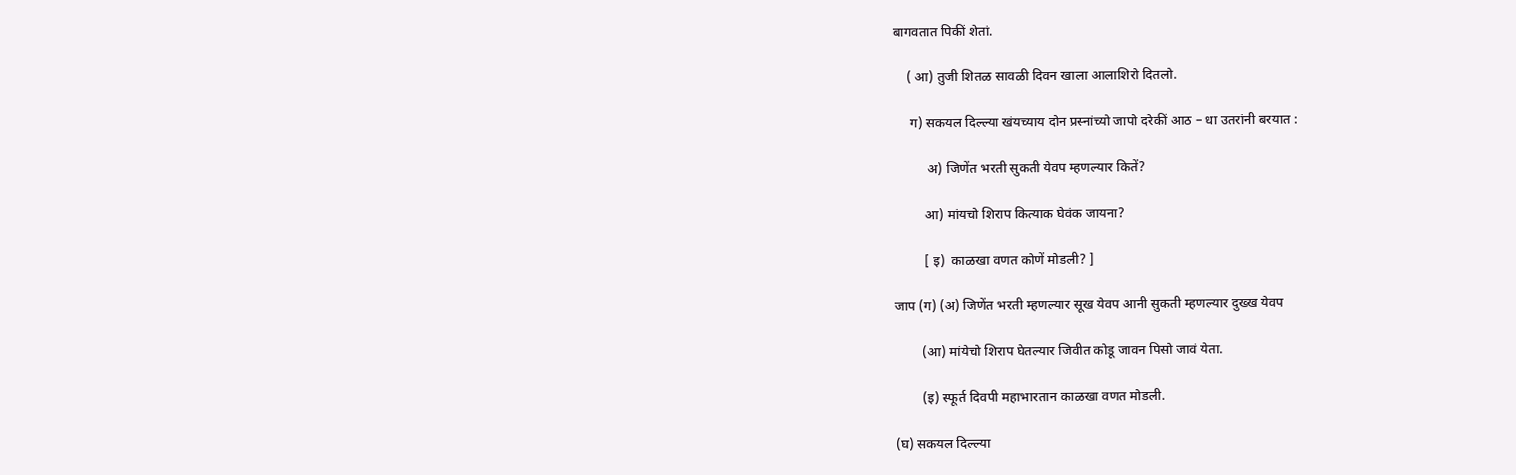बागवतात पिकीं शेतां.

    ( आ) तुजी शितळ सावळी दिवन खाला आलाशिरो दितलो.

     ग) सकयल दिल्ल्या खंयच्याय दोन प्रस्नांच्यो जापो दरेकीं आठ – धा उतरांनी बरयात :

          अ) जिणेंत भरती सुकती येवप म्हणल्यार कितें?

         आ) मांयचो शिराप कित्याक घेवंक जायना?

         [ इ)  काळखा वणत कोणें मोडली? ]

जाप (ग) (अ) जिणेंत भरती म्हणल्यार सूख येवप आनी सुकती म्हणल्यार दुख्ख येवप

        (आ) मांयेचो शिराप घेतल्यार जिवीत कोडू जावन पिसो जावं येता.

        (इ) स्फूर्त दिवपी महाभारतान काळखा वणत मोडली.

(घ) सकयल दिल्ल्या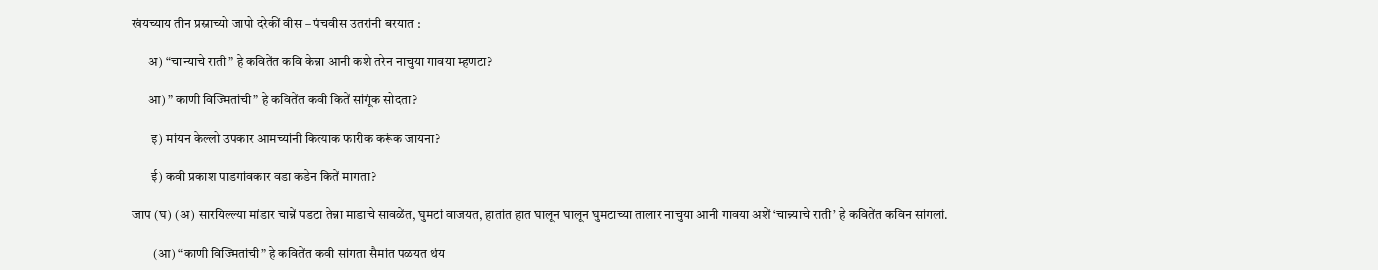खंयच्याय तीन प्रस्नाच्यो जापो दरेकीं वीस – पंचवीस उतरांनी बरयात :

      अ) “चान्याचे राती” हे कवितेंत कवि केन्ना आनी कशे तरेन नाचुया गावया म्हणटा?

      आ) ” काणी विज्मितांची” हे कवितेंत कवी कितें सांगूंक सोदता?

       इ) मांयन केल्लो उपकार आमच्यांनी कित्याक फारीक करूंक जायना?

       ई) कवी प्रकाश पाडगांवकार वडा कडेन कितें मागता?

जाप (घ) (अ) सारयिल्ल्या मांडार चान्नें पडटा तेन्ना माडाचे सावळेंत, घुमटां वाजयत, हातांत हात घालून घालून घुमटाच्या तालार नाचुया आनी गावया अशें ‘चान्न्याचे राती’ हे कवितेंत कविन सांगलां.

        (आ) “काणी विज्मितांची” हे कवितेंत कवी सांगता सैमांत पळयत थंय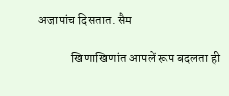अजापांच दिसतात. सैम

             खिणाखिणांत आपलें रूप बदलता ही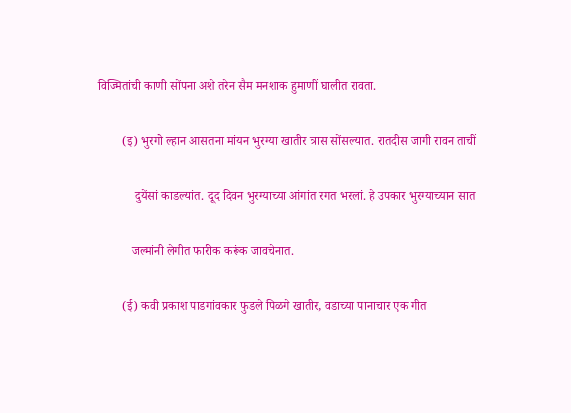विज्मितांची काणी सोंपना अशे तरेन सैम मनशाक हुमाणीं घालीत रावता.

        (इ) भुरगो ल्हान आसतना मांयन भुरग्या खातीर त्रास सोंसल्यात. रातदीस जागी रावन ताचीं

            दुयेंसां काडल्यांत. दूद दिवन भुरग्याच्या आंगांत रगत भरलां. हे उपकार भुरग्याच्यान सात

           जल्मांनी लेगीत फारीक करूंक जावचेनात.

        (ई) कवी प्रकाश पाडगांवकार फुडले पिळगे खातीर, वडाच्या पानाचार एक गीत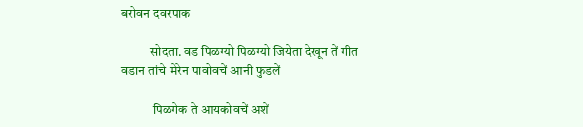बरोवन दवरपाक

           सोदता. वड पिळग्यो पिळग्यो जियेता देखून तें गीत वडान तांचे मेरेन पावोवचें आनी फुडलें

            पिळगेक ते आयकोवचें अशें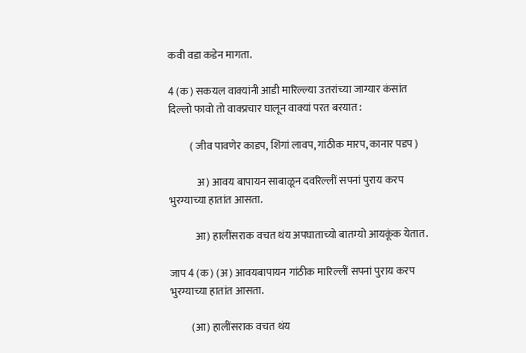कवी वडा कडेन मागता.

4 (क) सकयल वाक्यांनी आडी मारिल्ल्या उतरांच्या जाग्यार कंसांत दिल्लो फावो तो वाक्प्रचार घालून वाक्यां परत बरयात :

          ( जीव पावणेर काडप, शिंगां लावप, गांठीक मारप, कानार पडप )

             अ) आवय बापायन साबाळून दवरिल्लीं सपनां पुराय करप भुरग्याच्या हातांत आसता.

            आ) हालींसराक वचत थंय अपघाताच्यो बातम्यो आयकूंक येतात.

जाप 4 (क) (अ) आवयबापायन गांठीक मारिल्लीं सपनां पुराय करप भुरग्याच्या हातांत आसता.

          (आ) हालींसराक वचत थंय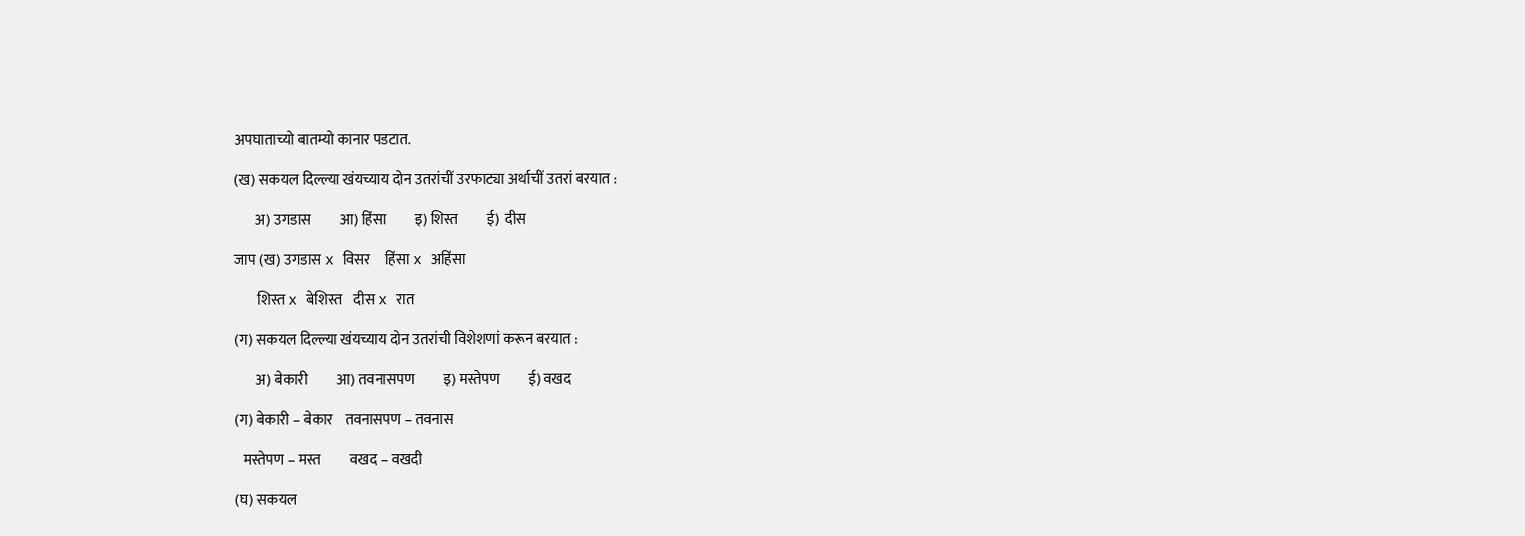अपघाताच्यो बातम्यो कानार पडटात.

(ख) सकयल दिल्ल्या खंयच्याय दोन उतरांचीं उरफाट्या अर्थाचीं उतरां बरयात :

       अ) उगडास          आ) हिंसा          इ) शिस्त          ई)  दीस

जाप (ख) उगडास x विसर     हिंसा x अहिंसा

        शिस्त x बेशिस्त    दीस x रात

(ग) सकयल दिल्ल्या खंयच्याय दोन उतरांची विशेशणां करून बरयात :

       अ) बेकारी          आ) तवनासपण          इ) मस्तेपण          ई) वखद

(ग) बेकारी – बेकार    तवनासपण – तवनास

   मस्तेपण – मस्त          वखद – वखदी

(घ) सकयल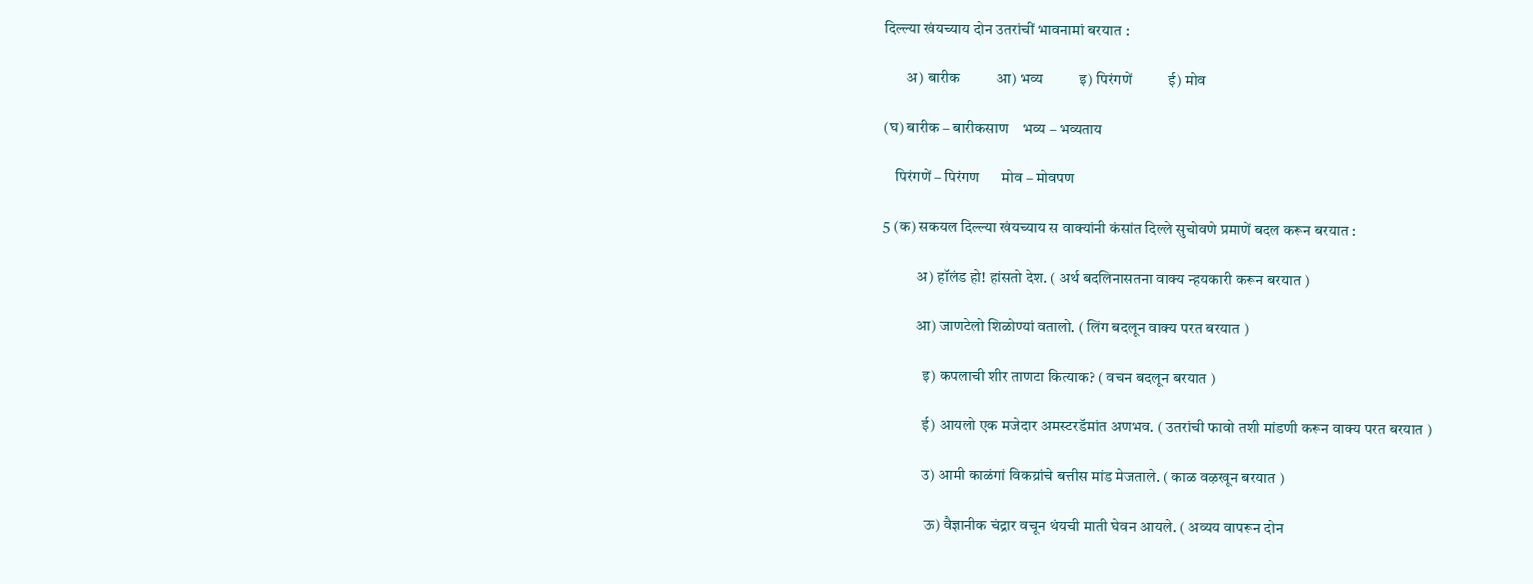दिल्ल्या खंयच्याय दोन उतरांचीं भावनामां बरयात :

       अ) बारीक          आ) भव्य          इ) पिरंगणें          ई) मोव

(घ) बारीक – बारीकसाण    भव्य – भव्यताय

    पिरंगणें – पिरंगण      मोव – मोवपण

5 (क) सकयल दिल्ल्या खंयच्याय स वाक्यांनी कंसांत दिल्ले सुचोवणे प्रमाणें बदल करून बरयात :

           अ) हॉलंड हो! हांसतो देश. ( अर्थ बदलिनासतना वाक्य न्हयकारी करून बरयात )

           आ) जाणटेलो शिळोण्यां वतालो. ( लिंग बदलून वाक्य परत बरयात )

             इ) कपलाची शीर ताणटा कित्याक? ( वचन बदलून बरयात )

             ई) आयलो एक मजेदार अमस्टरडॅमांत अणभव. ( उतरांची फावो तशी मांडणी करून वाक्य परत बरयात )

             उ) आमी काळंगां विकय्रांचे बत्तीस मांड मेजताले. ( काळ वऴखून बरयात )

              ऊ) वैज्ञानीक चंद्रार वचून थंयची माती घेवन आयले. ( अव्यय वापरून दोन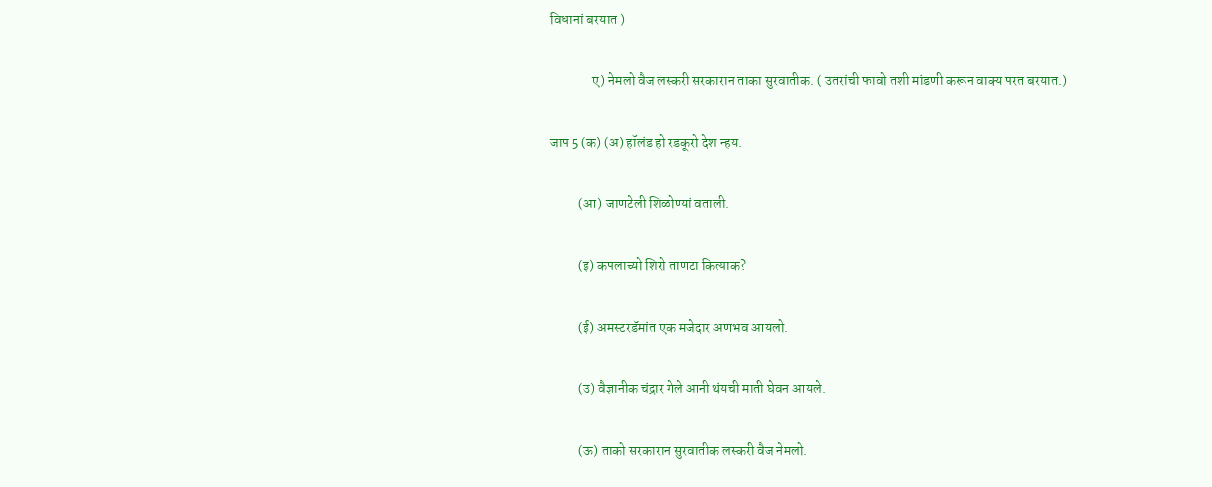विधानां बरयात )

               ए) नेमलो वैज लस्करी सरकारान ताका सुरवातीक. ( उतरांची फावो तशी मांडणी करून वाक्य परत बरयात.)

जाप 5 (क) (अ) हॉलंड हो रडकूरो देश न्हय.

          (आ) जाणटेली शिळोण्यां वताली.

          (इ) कपलाच्यो शिरो ताणटा कित्याक?

          (ई) अमस्टरडॅमांत एक मजेदार अणभव आयलो.

          (उ) वैज्ञानीक चंद्रार गेले आनी थंयची माती घेवन आयले.

          (ऊ) ताको सरकारान सुरवातीक लस्करी वैज नेमलो.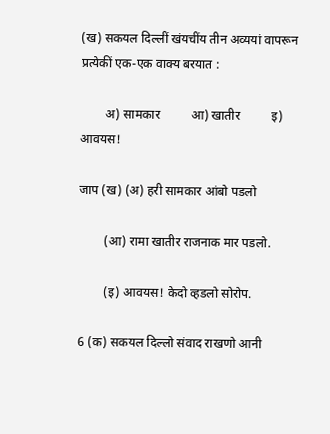(ख) सकयल दिल्लीं खंयचींय तीन अव्ययां वापरून प्रत्येकीं एक-एक वाक्य बरयात :

        अ) सामकार          आ) खातीर          इ) आवयस!

जाप (ख) (अ) हरी सामकार आंबो पडलो

        (आ) रामा खातीर राजनाक मार पडलो.

        (इ) आवयस! केदो व्हडलो सोरोप.

6 (क) सकयल दिल्लो संवाद राखणो आनी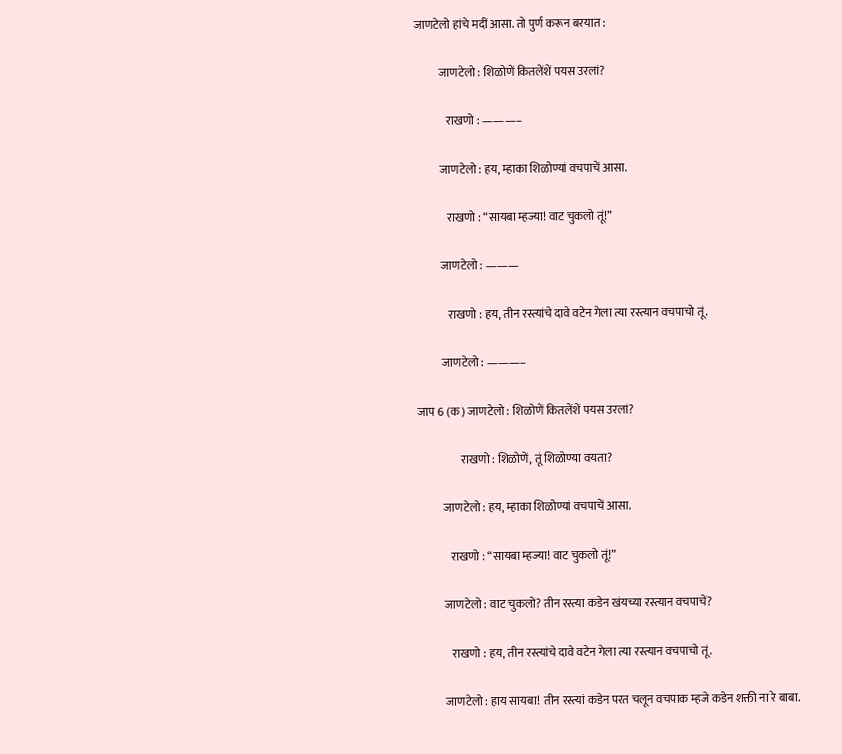जाणटेलो हांचे मदीं आसा. तो पुर्ण करून बरयात :

           जाणटेलो : शिळोणें कितलेंशें पयस उरलां?

              राखणो : ———–

           जाणटेलो : हय, म्हाका शिळोण्यां वचपाचें आसा.

              राखणो : “सायबा म्हज्या! वाट चुकलो तूं!”

           जाणटेलो : ———

              राखणो : हय, तीन रस्त्यांचे दावे वटेन गेला त्या रस्त्यान वचपाचो तूं.

           जाणटेलो : ———–

जाप 6 (क) जाणटेलो : शिळोणें कितलेंशें पयस उरलां?

                   राखणो : शिळोणें, तूं शिळोण्या वयता?

           जाणटेलो : हय, म्हाका शिळोण्यां वचपाचें आसा.

              राखणो : “सायबा म्हज्या! वाट चुकलो तूं!”

           जाणटेलो : वाट चुकलो? तीन रस्त्या कडेन खंयच्या रस्त्यान वचपाचें?

              राखणो : हय, तीन रस्त्यांचे दावे वटेन गेला त्या रस्त्यान वचपाचो तूं.

           जाणटेलो : हाय सायबा! तीन रस्त्यां कडेन परत चलून वचपाक म्हजे कडेन शक्ती ना रे बाबा.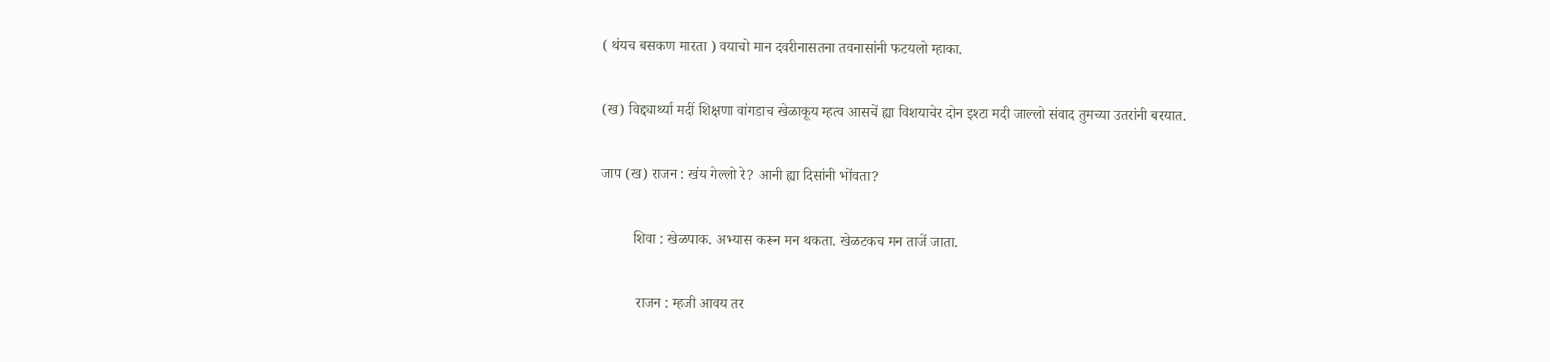( थंयच बसकण मारता ) वयाचो मान दवरीनासतना तवनासांनी फटयलो म्हाका.

(ख) विद्द्यार्थ्या मदीं शिक्षणा वांगडाच खेळाकूय म्हत्व आसचें ह्या विशयाचेर दोन इश्टा मदी जाल्लो संवाद तुमच्या उतरांनी बरयात.

जाप (ख) राजन : खंय गेल्लो रे? आनी ह्या दिसांनी भोंवता?

         शिवा : खेळपाक. अभ्यास करून मन थकता. खेळटकच मन ताजें जाता.

          राजन : म्हजी आवय तर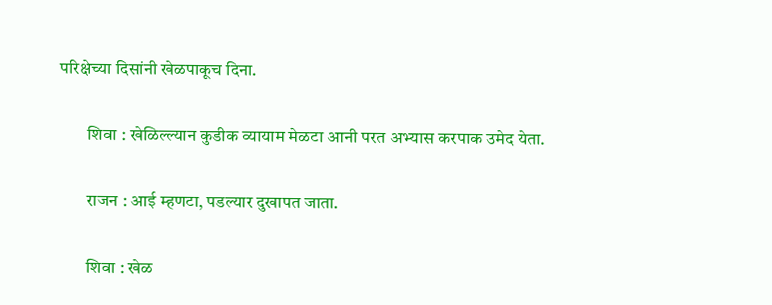परिक्षेच्या दिसांनी खेळपाकूच दिना.

        शिवा : खेळिल्ल्यान कुडीक व्यायाम मेळटा आनी परत अभ्यास करपाक उमेद येता.

        राजन : आई म्हणटा, पडल्यार दुखापत जाता.

        शिवा : खेळ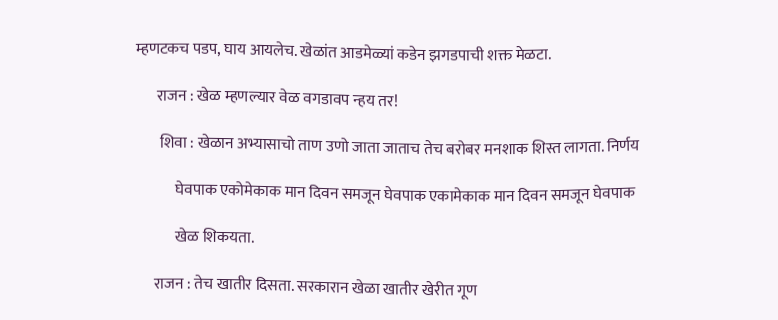म्हणटकच पडप, घाय आयलेच. खेळांत आडमेळ्यां कडेन झगडपाची शक्त मेळटा.

       राजन : खेळ म्हणल्यार वेळ वगडावप न्हय तर!

        शिवा : खेळान अभ्यासाचो ताण उणो जाता जाताच तेच बरोबर मनशाक शिस्त लागता. निर्णय

             घेवपाक एकोमेकाक मान दिवन समजून घेवपाक एकामेकाक मान दिवन समजून घेवपाक

             खेळ शिकयता.

      राजन : तेच खातीर दिसता. सरकारान खेळा खातीर खेरीत गूण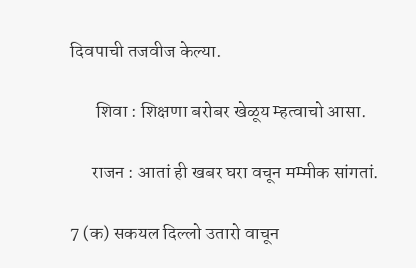दिवपाची तजवीज केल्या.

       शिवा : शिक्षणा बरोबर खेळूय म्हत्वाचो आसा.

      राजन : आतां ही खबर घरा वचून मम्मीक सांगतां.

7 (क) सकयल दिल्लो उतारो वाचून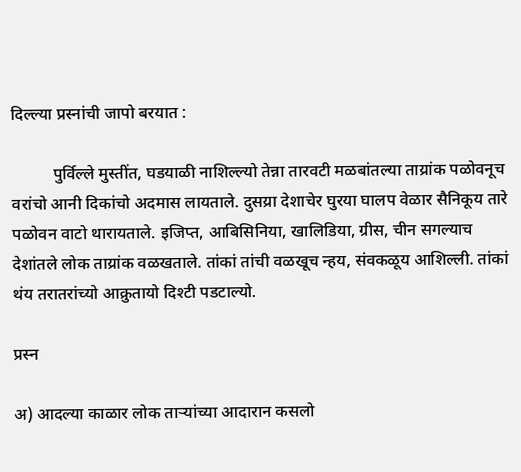दिल्ल्या प्रस्नांची जापो बरयात :

          पुर्विल्ले मुस्तींत, घडयाळी नाशिल्ल्यो तेन्ना तारवटी मळबांतल्या ताय्रांक पळोवनूच वरांचो आनी दिकांचो अदमास लायताले. दुसय्रा देशाचेर घुरया घालप वेळार सैनिकूय तारे पळोवन वाटो थारायताले. इजिप्त, आबिसिनिया, खालिडिया, ग्रीस, चीन सगल्याच देशांतले लोक ताय्रांक वळखताले. तांकां तांची वळखूच न्हय, संवकळूय आशिल्ली. तांकां थंय तरातरांच्यो आक्रुतायो दिश्टी पडटाल्यो.

प्रस्न

अ) आदल्या काळार लोक ताऱ्यांच्या आदारान कसलो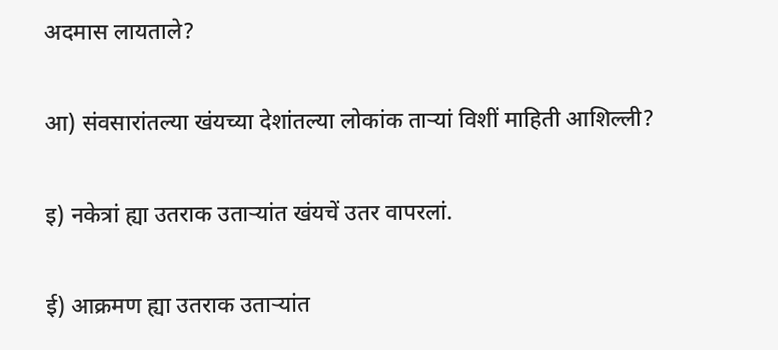अदमास लायताले?

आ) संवसारांतल्या खंयच्या देशांतल्या लोकांक ताऱ्यां विशीं माहिती आशिल्ली?

इ) नकेत्रां ह्या उतराक उताऱ्यांत खंयचें उतर वापरलां.

ई) आक्रमण ह्या उतराक उताऱ्यांत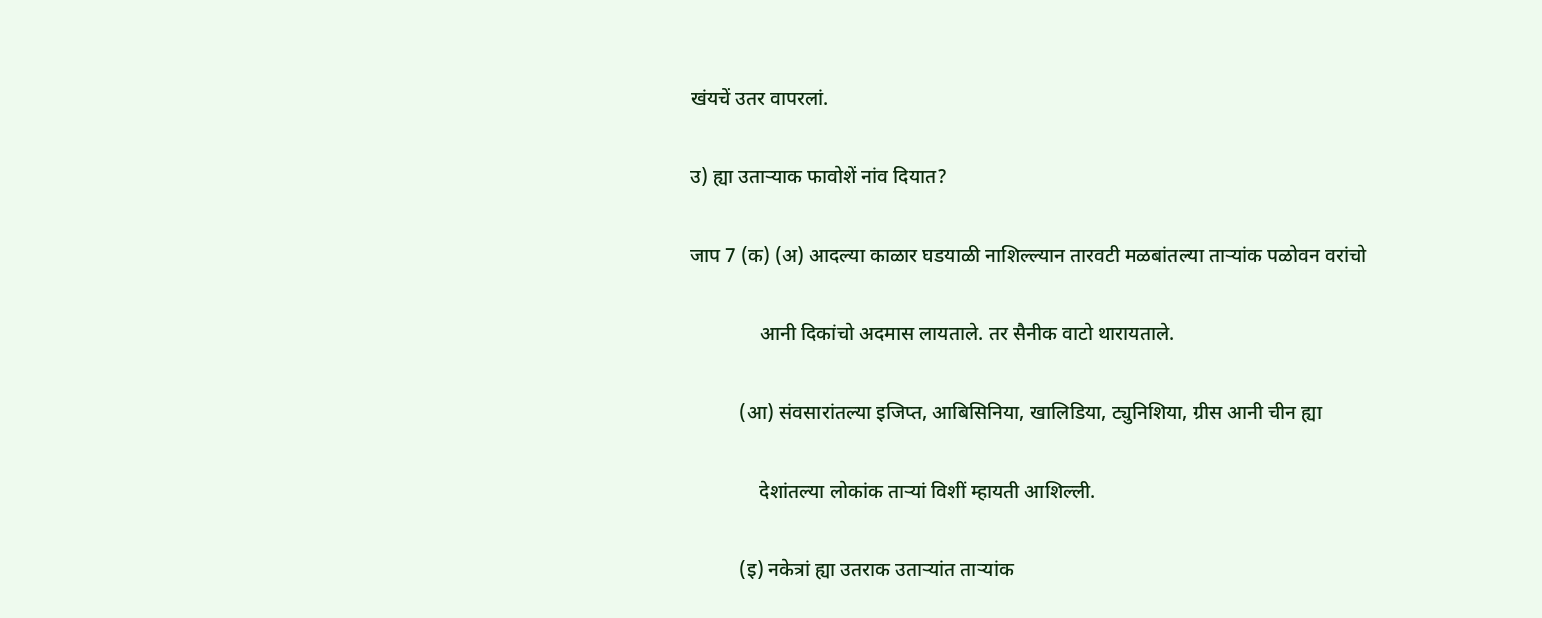खंयचें उतर वापरलां.

उ) ह्या उताऱ्याक फावोशें नांव दियात?

जाप 7 (क) (अ) आदल्या काळार घडयाळी नाशिल्ल्यान तारवटी मळबांतल्या ताऱ्यांक पळोवन वरांचो

              आनी दिकांचो अदमास लायताले. तर सैनीक वाटो थारायताले.

          (आ) संवसारांतल्या इजिप्त, आबिसिनिया, खालिडिया, ट्युनिशिया, ग्रीस आनी चीन ह्या

              देशांतल्या लोकांक ताऱ्यां विशीं म्हायती आशिल्ली.

          (इ) नकेत्रां ह्या उतराक उताऱ्यांत ताऱ्यांक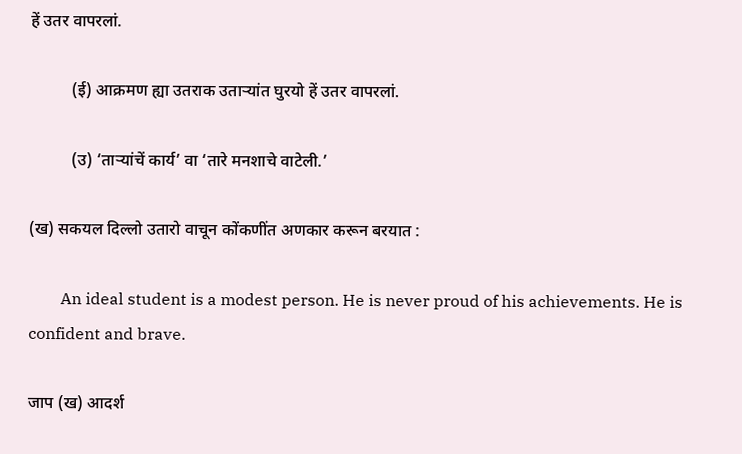हें उतर वापरलां.

          (ई) आक्रमण ह्या उतराक उताऱ्यांत घुरयो हें उतर वापरलां.

          (उ) ‘ताऱ्यांचें कार्य’ वा ‘तारे मनशाचे वाटेली.’

(ख) सकयल दिल्लो उतारो वाचून कोंकणींत अणकार करून बरयात :

        An ideal student is a modest person. He is never proud of his achievements. He is confident and brave.

जाप (ख) आदर्श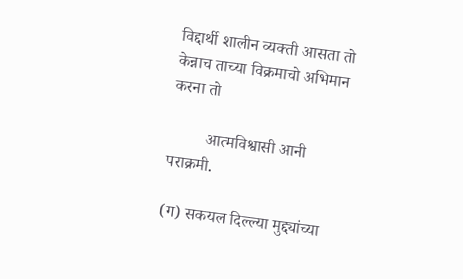विद्दार्थी शालीन व्यक्ती आसता तो केन्नाच ताच्या विक्रमाचो अभिमान करना तो

         आत्मविश्वासी आनी पराक्रमी.

(ग) सकयल दिल्ल्या मुद्द्यांच्या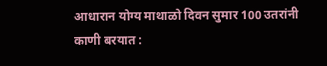आधारान योग्य माथाळो दिवन सुमार 100 उतरांनी काणी बरयात :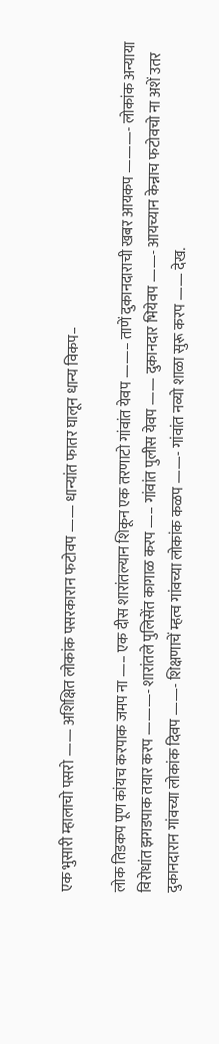एक भुसारी म्हालाचो पसरो —— अशिक्षित लोकांक पसरकारान फटोवप —— धान्यांत फातर घालून धान्य विकप–

लोक तिडकप पूण कांयच करपाक जमप ना —– एक दीस शारांतल्यान शिकून एक तरणाटो गांवांत येवप ——– ताणें दुकानदाराची खबर आयकप ———- लोकांक अन्याया विरोधांत झगडपाक तयार करप ———- शारांतले पुलिसेंत कागाळ करप —– गांवांत पुलीस येवप —— दुकानदार भियेवप ——- आयच्यान केन्नाच फटोवचो ना अशें उतर दुकानदारान गांवच्या लोकांक दिवप ——- शिक्षणाचें म्हत्व गांवच्या लोकांक कळप ——- गांवांत नव्यो शाळा सुरू करप —— देख.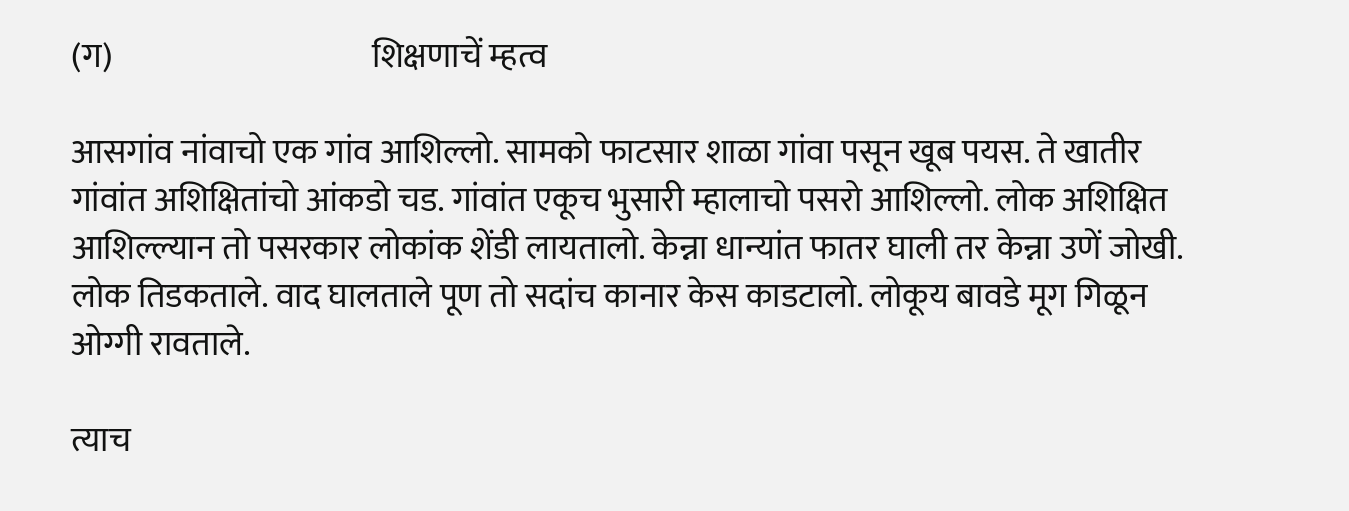(ग)                                       शिक्षणाचें म्हत्व

आसगांव नांवाचो एक गांव आशिल्लो. सामको फाटसार शाळा गांवा पसून खूब पयस. ते खातीर गांवांत अशिक्षितांचो आंकडो चड. गांवांत एकूच भुसारी म्हालाचो पसरो आशिल्लो. लोक अशिक्षित आशिल्ल्यान तो पसरकार लोकांक शेंडी लायतालो. केन्ना धान्यांत फातर घाली तर केन्ना उणें जोखी. लोक तिडकताले. वाद घालताले पूण तो सदांच कानार केस काडटालो. लोकूय बावडे मूग गिळून ओग्गी रावताले.

त्याच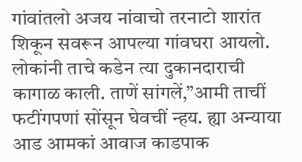गांवांतलो अजय नांवाचो तरनाटो शारांत शिकून सवरून आपल्या गांवघरा आयलो. लोकांनी ताचे कडेन त्या दुकानदाराची कागाळ काली. ताणें सांगलें,”आमी ताचीं फटींगपणां सोंसून घेवचीं न्हय. ह्या अन्याया आड आमकां आवाज काडपाक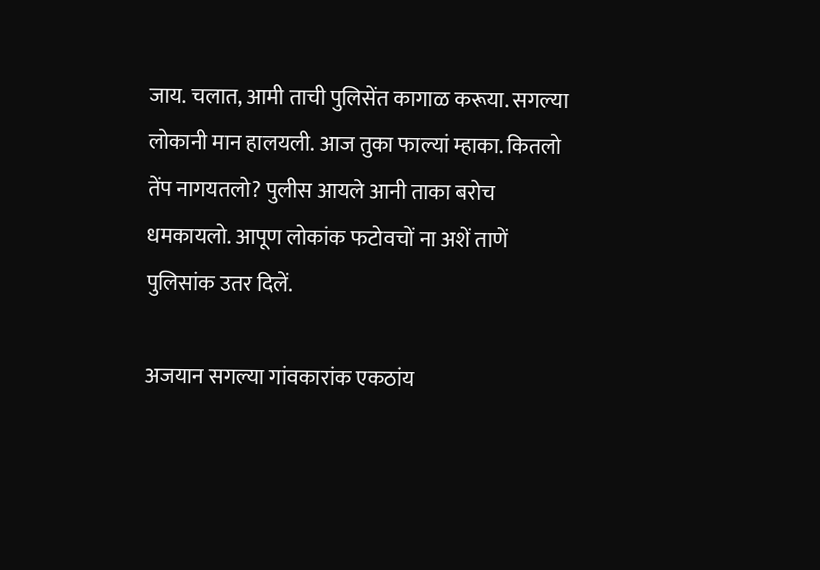जाय. चलात, आमी ताची पुलिसेंत कागाळ करूया. सगल्या लोकानी मान हालयली. आज तुका फाल्यां म्हाका. कितलो तेंप नागयतलो? पुलीस आयले आनी ताका बरोच धमकायलो. आपूण लोकांक फटोवचों ना अशें ताणें पुलिसांक उतर दिलें.

अजयान सगल्या गांवकारांक एकठांय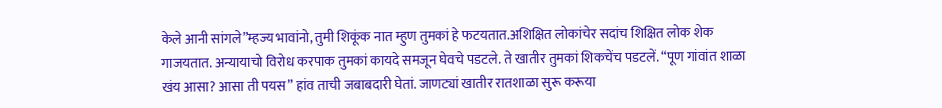केले आनी सांगले”म्हज्य भावांनो, तुमी शिकूंक नात म्हुण तुमकां हे फटयतात.अशिक्षित लोकांचेर सदांच शिक्षित लोक शेक गाजयतात. अन्यायाचो विरोध करपाक तुमकां कायदे समजून घेवचे पडटले. ते खातीर तुमकां शिकचेंच पडटलें. “पूण गांवांत शाळा खंय आसा? आसा ती पयस” हांव ताची जबाबदारी घेतां. जाणट्यां खातीर रातशाळा सुरू करूया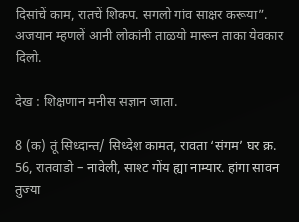दिसांचें काम, रातचें शिकप. सगलो गांव साक्षर करूया”. अजयान म्हणलें आनी लोकांनी ताळयो मारून ताका येवकार दिलो.

देख : शिक्षणान मनीस सज्ञान जाता.

8 (क) तूं सिध्दान्त/ सिध्देश कामत, रावता ‘संगम’ घर क्र. 56, रातवाडो – नावेली, साश्ट गोंय ह्या नाम्यार. हांगा सावन तुज्या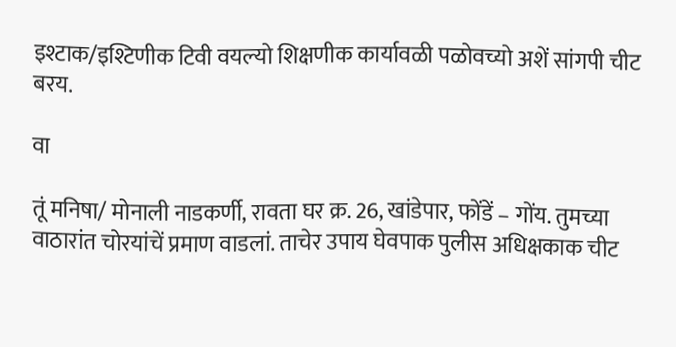इश्टाक/इश्टिणीक टिवी वयल्यो शिक्षणीक कार्यावळी पळोवच्यो अशें सांगपी चीट बरय.

वा

तूं मनिषा/ मोनाली नाडकर्णी, रावता घर क्र. 26, खांडेपार, फोंडें – गोंय. तुमच्या वाठारांत चोरयांचें प्रमाण वाडलां. ताचेर उपाय घेवपाक पुलीस अधिक्षकाक चीट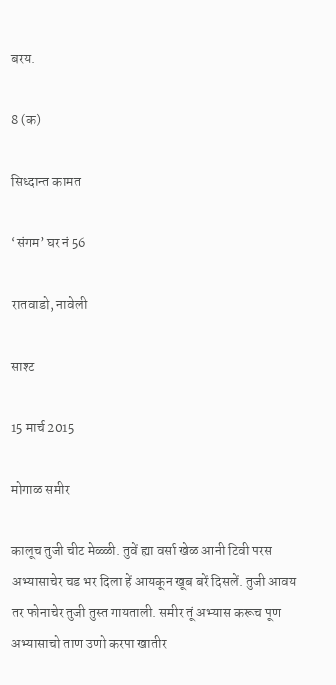बरय.

8 (क)

सिध्दान्त कामत

‘संगम’ घर नं 56

रातवाडो, नावेली

साश्ट

15 मार्च 2015

मोगाळ समीर

कालूच तुजी चीट मेळ्ळी. तुवें ह्या वर्सा खेळ आनी टिवी परस अभ्यासाचेर चड भर दिला हें आयकून खूब बरें दिसलें. तुजी आवय तर फोनाचेर तुजी तुस्त गायताली. समीर तूं अभ्यास करूच पूण अभ्यासाचो ताण उणो करपा खातीर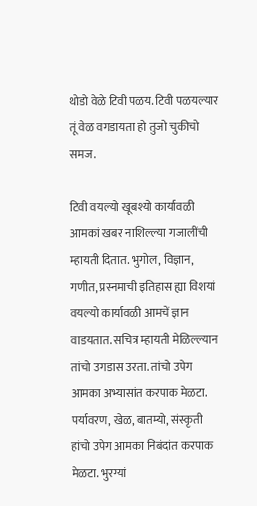थोडो वेळे टिवी पळय. टिवी पळयल्यार तूं वेळ वगडायता हो तुजो चुकीचो समज.

टिवी वयल्यो खूबश्यो कार्यावळी आमकां खबर नाशिल्ल्या गजालींची म्हायती दितात. भुगोल, विज्ञान, गणीत, प्रस्नमाची इतिहास ह्या विशयां वयल्यो कार्यावळी आमचें ज्ञान वाडयतात. सचित्र म्हायती मेळिल्ल्यान तांचो उगडास उरता. तांचो उपेग आमका अभ्यासांत करपाक मेळटा. पर्यावरण, खेळ, बातम्यो, संस्कृती हांचो उपेग आमका निबंदांत करपाक मेळटा. भुरग्यां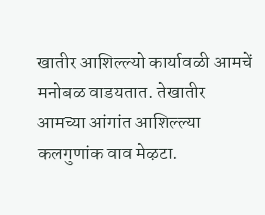खातीर आशिल्ल्यो कार्यावळी आमचें मनोबळ वाडयतात. तेखातीर आमच्या आंगांत आशिल्ल्या कलगुणांक वाव मेऴटा.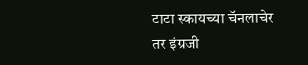टाटा स्कायच्या चॅनलाचेर तर इंग्रजी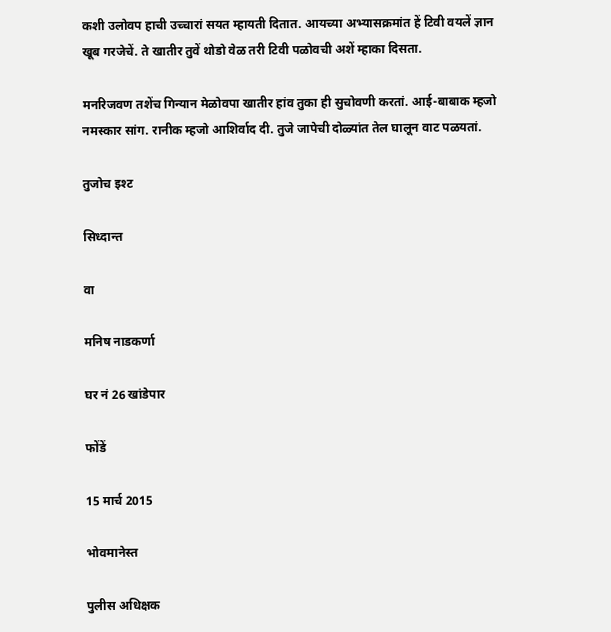कशी उलोवप हाची उच्चारां सयत म्हायती दितात. आयच्या अभ्यासक्रमांत हें टिवी वयलें ज्ञान खूब गरजेचें. ते खातीर तुवें थोडो वेळ तरी टिवी पळोवची अशें म्हाका दिसता.

मनरिजवण तशेंच गिन्यान मेळोवपा खातीर हांव तुका ही सुचोवणी करतां. आई-बाबाक म्हजो नमस्कार सांग. रानीक म्हजो आशिर्वाद दी. तुजे जापेची दोळ्यांत तेल घालून वाट पळयतां.

तुजोच इश्ट

सिध्दान्त

वा

मनिष नाडकर्णा

घर नं 26 खांडेपार

फोंडें

15 मार्च 2015

भोवमानेस्त

पुलीस अधिक्षक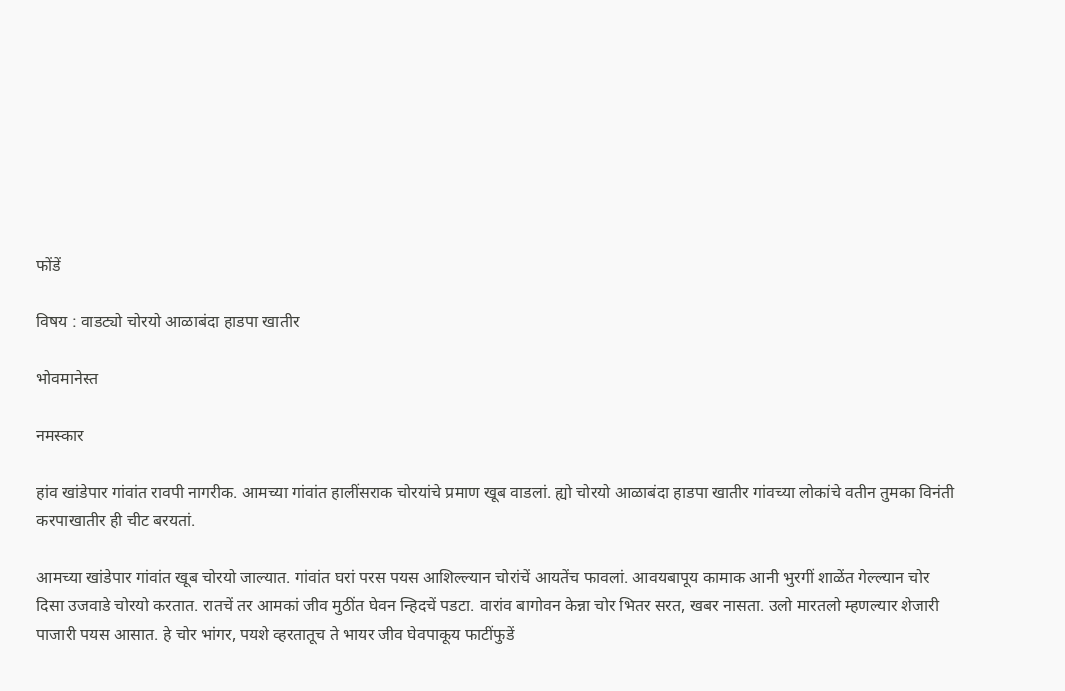फोंडें

विषय : वाडट्यो चोरयो आळाबंदा हाडपा खातीर

भोवमानेस्त

नमस्कार

हांव खांडेपार गांवांत रावपी नागरीक. आमच्या गांवांत हालींसराक चोरयांचे प्रमाण खूब वाडलां. ह्यो चोरयो आळाबंदा हाडपा खातीर गांवच्या लोकांचे वतीन तुमका विनंती करपाखातीर ही चीट बरयतां.

आमच्या खांडेपार गांवांत खूब चोरयो जाल्यात. गांवांत घरां परस पयस आशिल्ल्यान चोरांचें आयतेंच फावलां. आवयबापूय कामाक आनी भुरगीं शाळेंत गेल्ल्यान चोर दिसा उजवाडे चोरयो करतात. रातचें तर आमकां जीव मुठींत घेवन न्हिदचें पडटा. वारांव बागोवन केन्ना चोर भितर सरत, खबर नासता. उलो मारतलो म्हणल्यार शेजारी पाजारी पयस आसात. हे चोर भांगर, पयशे व्हरतातूच ते भायर जीव घेवपाकूय फाटींफुडें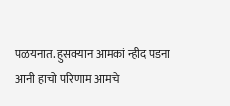पळयनात. हुसक्यान आमकां न्हीद पडना आनी हाचो परिणाम आमचे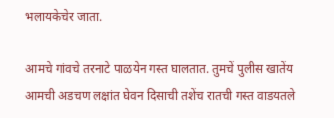भलायकेचेर जाता.

आमचे गांवचे तरनाटे पाळयेन गस्त घालतात. तुमचें पुलीस खातेंय आमची अडचण लक्षांत घेवन दिसाची तशेंच रातची गस्त वाडयतले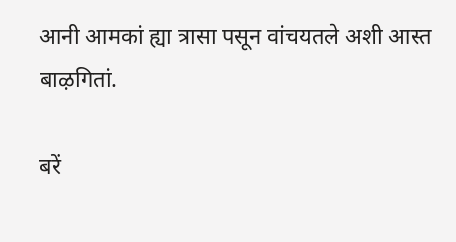आनी आमकां ह्या त्रासा पसून वांचयतले अशी आस्त बाऴगितां.

बरें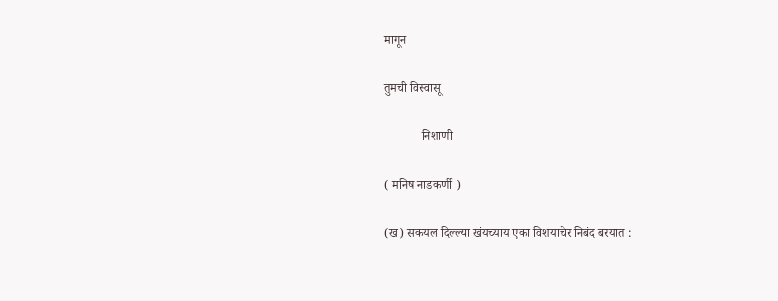मागून

तुमची विस्वासू

            निशाणी

( मनिष नाडकर्णी )

(ख) सकयल दिल्ल्या खंयच्याय एका विशयाचेर निबंद बरयात :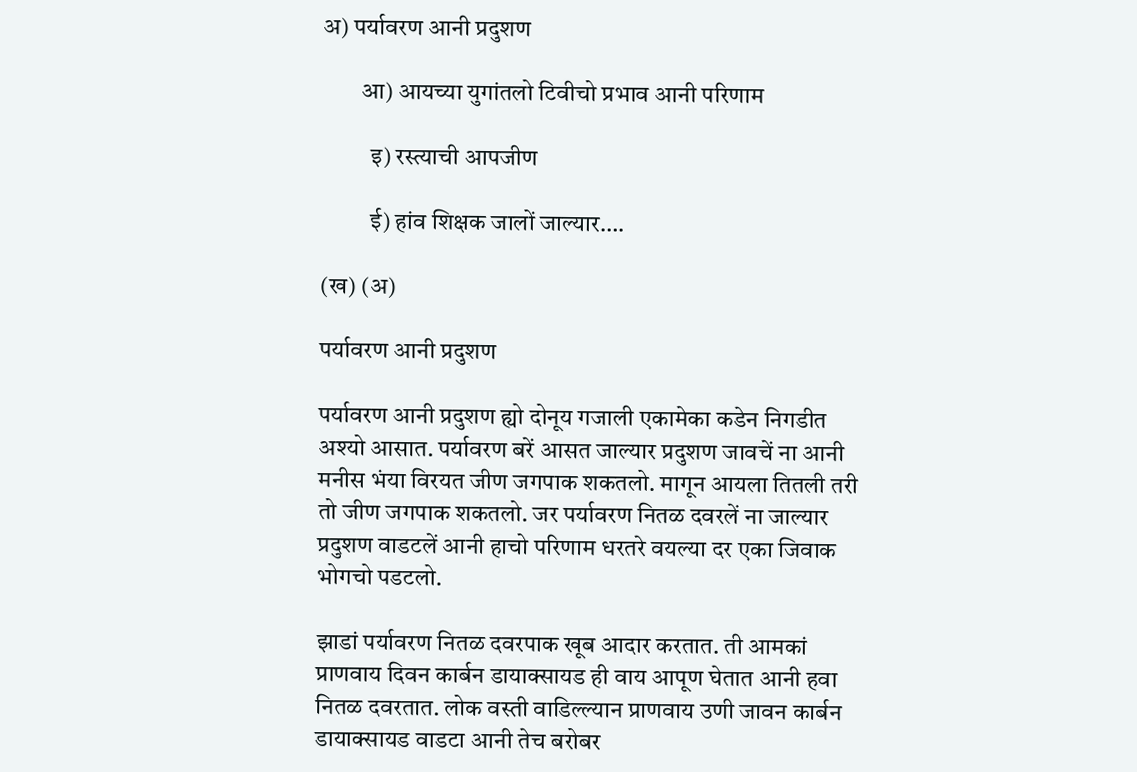अ) पर्यावरण आनी प्रदुशण

        आ) आयच्या युगांतलो टिवीचो प्रभाव आनी परिणाम

          इ) रस्त्याची आपजीण

          ई) हांव शिक्षक जालों जाल्यार….

(ख) (अ)

पर्यावरण आनी प्रदुशण

पर्यावरण आनी प्रदुशण ह्यो दोनूय गजाली एकामेका कडेन निगडीत अश्यो आसात. पर्यावरण बरें आसत जाल्यार प्रदुशण जावचें ना आनी मनीस भंया विरयत जीण जगपाक शकतलो. मागून आयला तितली तरी तो जीण जगपाक शकतलो. जर पर्यावरण नितळ दवरलें ना जाल्यार प्रदुशण वाडटलें आनी हाचो परिणाम धरतरे वयल्या दर एका जिवाक भोगचो पडटलो.

झाडां पर्यावरण नितळ दवरपाक खूब आदार करतात. ती आमकां प्राणवाय दिवन कार्बन डायाक्सायड ही वाय आपूण घेतात आनी हवा नितळ दवरतात. लोक वस्ती वाडिल्ल्यान प्राणवाय उणी जावन कार्बन डायाक्सायड वाडटा आनी तेच बरोबर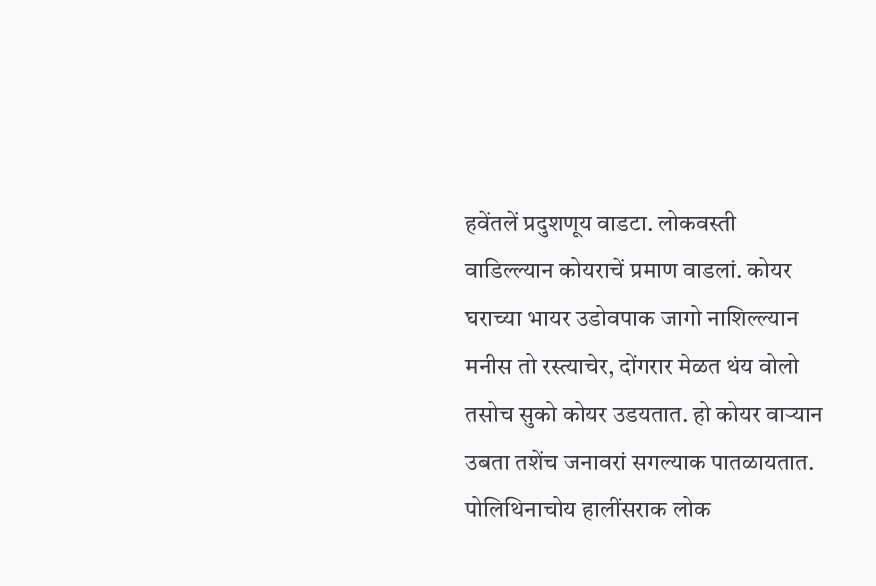हवेंतलें प्रदुशणूय वाडटा. लोकवस्ती वाडिल्ल्यान कोयराचें प्रमाण वाडलां. कोयर घराच्या भायर उडोवपाक जागो नाशिल्ल्यान मनीस तो रस्त्याचेर, दोंगरार मेळत थंय वोलो तसोच सुको कोयर उडयतात. हो कोयर वाऱ्यान उबता तशेंच जनावरां सगल्याक पातळायतात. पोलिथिनाचोय हालींसराक लोक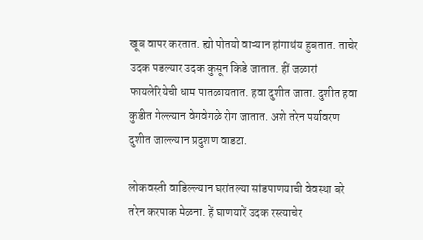खूब वापर करतात. ह्यो पोतयो वाऱ्यान हांगाथंय हुबतात. ताचेर उदक पडल्यार उदक कुसून किडे जातात. हीं जळारां फायलेरियेची धाम पातळायतात. हवा दुशीत जाता. दुशीत हवा कुडीत गेल्ल्यान वेगवेगळे रोग जातात. अशे तरेन पर्यावरण दुशीत जाल्ल्यान प्रदुशण वाडटा.

लोकवस्ती वाडिल्ल्यान घरांतल्या सांडपाणयाची वेवस्था बरे तरेन करपाक मेळना. हें घाणयारें उदक रस्त्याचेर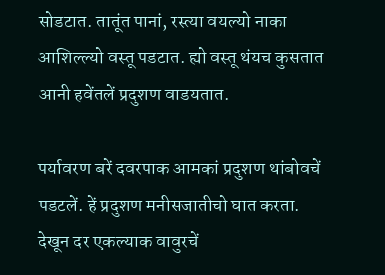सोडटात. तातूंत पानां, रस्त्या वयल्यो नाका आशिल्ल्यो वस्तू पडटात. ह्यो वस्तू थंयच कुसतात आनी हवेंतलें प्रदुशण वाडयतात.

पर्यावरण बरें दवरपाक आमकां प्रदुशण थांबोवचें पडटलें. हें प्रदुशण मनीसजातीचो घात करता. देखून दर एकल्याक वावुरचें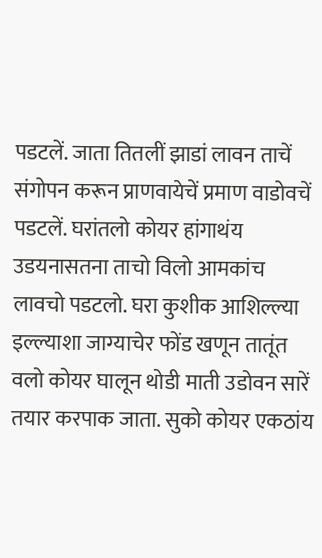पडटलें. जाता तितलीं झाडां लावन ताचें संगोपन करून प्राणवायेचें प्रमाण वाडोवचें पडटलें. घरांतलो कोयर हांगाथंय उडयनासतना ताचो विलो आमकांच लावचो पडटलो. घरा कुशीक आशिल्ल्या इल्ल्याशा जाग्याचेर फोंड खणून तातूंत वलो कोयर घालून थोडी माती उडोवन सारें तयार करपाक जाता. सुको कोयर एकठांय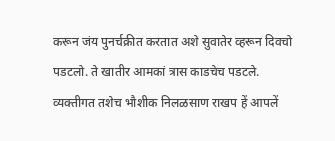करून जंय पुनर्चक्रीत करतात अशे सुवातेर व्हरून दिवचो पडटलो. ते खातीर आमकां त्रास काडचेच पडटले. व्यक्तीगत तशेच भौशीक निलळसाण राखप हें आपलें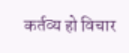कर्तव्य हो विचार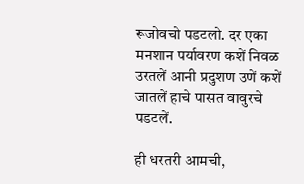रूजोवचो पडटलो. दर एका मनशान पर्यावरण कशें निवळ उरतलें आनी प्रदुशण उणें कशें जातलें हाचे पासत वावुरचे पडटलें.

ही धरतरी आमची,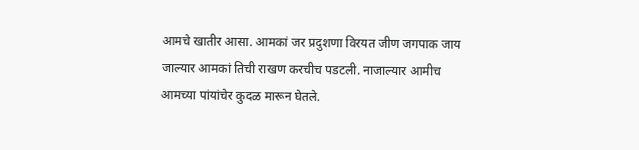आमचे खातीर आसा. आमकां जर प्रदुशणा विरयत जीण जगपाक जाय जाल्यार आमकां तिची राखण करचीच पडटली. नाजाल्यार आमीच आमच्या पांयांचेर कुदळ मारून घेतले.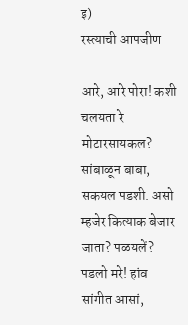इ)                               रस्त्याची आपजीण

आरे, आरे पोरा! कशी चलयता रे मोटारसायकल? सांबाळून बाबा, सकयल पडशी. असो म्हजेर कित्याक बेजार जाता? पळयलें? पडलो मरे! हांव सांगीत आसां,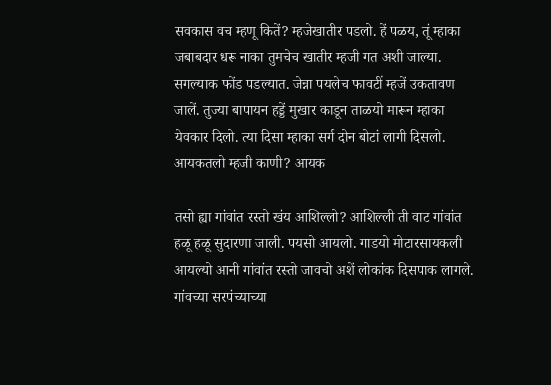सवकास वच म्हणू कितें? म्हजेखातीर पडलो. हें पळय, तूं म्हाका जबाबदार धरू नाका तुमचेच खातीर म्हजी गत अशी जाल्या. सगल्याक फोंड पडल्यात. जेन्ना पयलेच फावटीं म्हजें उकतावण जालें. तुज्या बापायन हड्डें मुखार काडून ताळयो मारून म्हाका येवकार दिलो. त्या दिसा म्हाका सर्ग दोन बोटां लागी दिसलो. आयकतलो म्हजी काणी? आयक

तसो ह्या गांवांत रस्तो खंय आशिल्लो? आशिल्ली ती वाट गांवांत हळू हळू सुदारणा जाली. पयसो आयलो. गाडयो मोटारसायकली आयल्यो आनी गांवांत रस्तो जावचो अशें लोकांक दिसपाक लागले. गांवच्या सरपंच्याच्या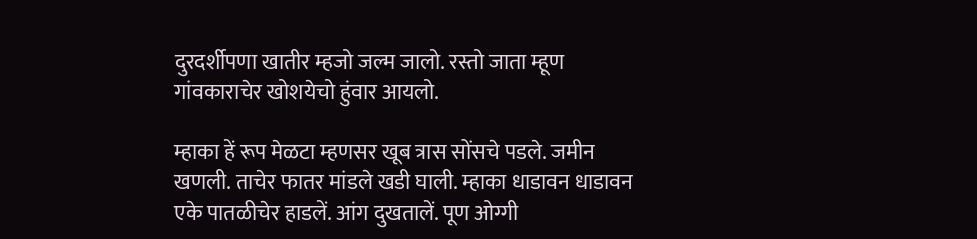दुरदर्शीपणा खातीर म्हजो जल्म जालो. रस्तो जाता म्हूण गांवकाराचेर खोशयेचो हुंवार आयलो.

म्हाका हें रूप मेळटा म्हणसर खूब त्रास सोंसचे पडले. जमीन खणली. ताचेर फातर मांडले खडी घाली. म्हाका धाडावन धाडावन एके पातळीचेर हाडलें. आंग दुखतालें. पूण ओग्गी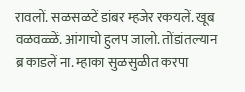रावलों. सळसळटें डांबर म्हजेर रकयलें. खूब वळवळ्ळें. आंगाचो हुलप जालो. तोंडांतल्यान ब्र काडलें ना. म्हाका सुळसुळीत करपा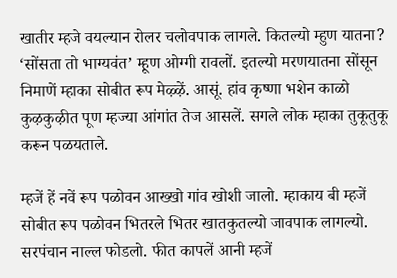खातीर म्हजे वयल्यान रोलर चलोवपाक लागले. कितल्यो म्हुण यातना? ‘सोंसता तो भाग्यवंत’ म्हूण ओग्गी रावलों. इतल्यो मरणयातना सोंसून निमाणें म्हाका सोबीत रूप मेऴ्ऴें. आसूं. हांव कृष्णा भशेन काळो कुऴकुऴीत पूण म्हज्या आंगांत तेज आसलें. सगले लोक म्हाका तुकूतुकू करून पळयताले.

म्हजें हें नवें रूप पळोवन आख्खो गांव खोशी जालो. म्हाकाय बी म्हजें सोबीत रूप पळोवन भितरले भितर खातकुतल्यो जावपाक लागल्यो. सरपंचान नाल्ल फोडलो. फीत कापलें आनी म्हजें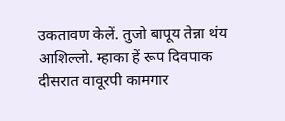उकतावण केलें. तुजो बापूय तेन्ना थंय आशिल्लो. म्हाका हें रूप दिवपाक दीसरात वावूरपी कामगार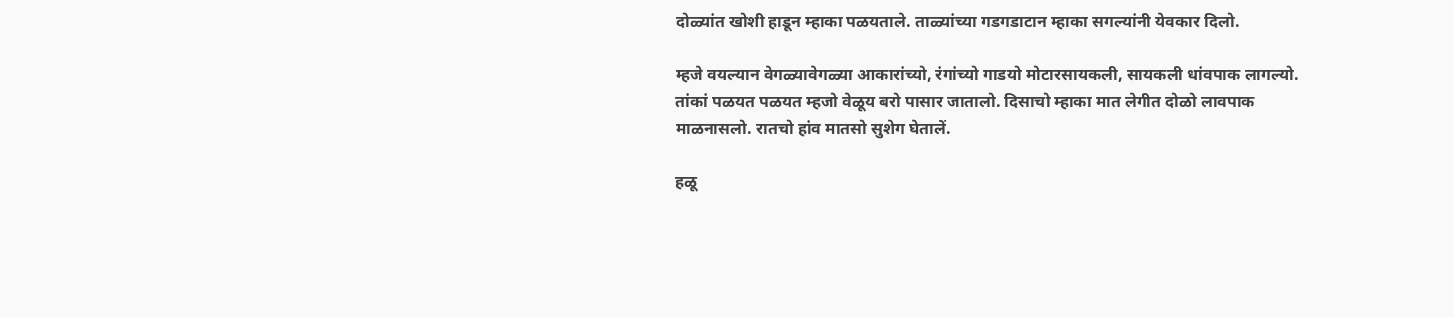दोळ्यांत खोशी हाडून म्हाका पळयताले. ताळ्यांच्या गडगडाटान म्हाका सगल्यांनी येवकार दिलो.

म्हजे वयल्यान वेगळ्यावेगळ्या आकारांच्यो, रंगांच्यो गाडयो मोटारसायकली, सायकली धांवपाक लागल्यो. तांकां पळयत पळयत म्हजो वेळूय बरो पासार जातालो. दिसाचो म्हाका मात लेगीत दोळो लावपाक माळनासलो. रातचो हांव मातसो सुशेग घेतालें.

हळू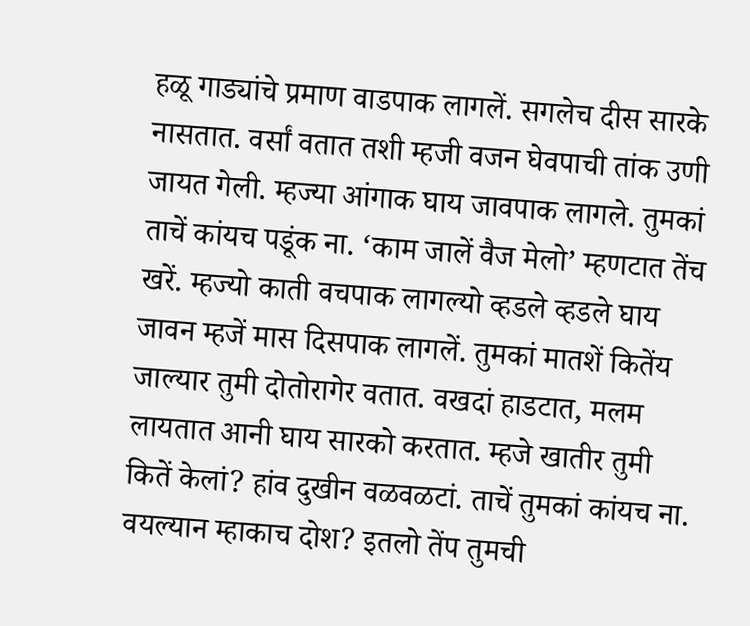हळू गाड्यांचे प्रमाण वाडपाक लागलें. सगलेच दीस सारके नासतात. वर्सां वतात तशी म्हजी वजन घेवपाची तांक उणी जायत गेली. म्हज्या आंगाक घाय जावपाक लागले. तुमकां ताचें कांयच पडूंक ना. ‘काम जालें वैज मेलो’ म्हणटात तेंच खरें. म्हज्यो काती वचपाक लागल्यो व्हडले व्हडले घाय जावन म्हजें मास दिसपाक लागलें. तुमकां मातशें कितेंय जाल्यार तुमी दोतोरागेर वतात. वखदां हाडटात, मलम लायतात आनी घाय सारको करतात. म्हजे खातीर तुमी कितें केलां? हांव दुखीन वळवळटां. ताचें तुमकां कांयच ना. वयल्यान म्हाकाच दोश? इतलो तेंप तुमची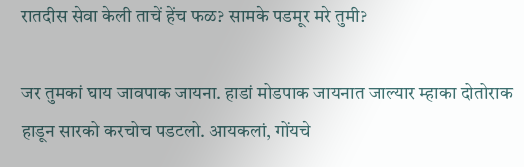रातदीस सेवा केली ताचें हेंच फळ? सामके पडमूर मरे तुमी?

जर तुमकां घाय जावपाक जायना. हाडां मोडपाक जायनात जाल्यार म्हाका दोतोराक हाडून सारको करचोच पडटलो. आयकलां, गोंयचे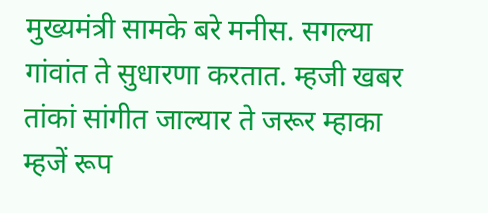मुख्यमंत्री सामके बरे मनीस. सगल्या गांवांत ते सुधारणा करतात. म्हजी खबर तांकां सांगीत जाल्यार ते जरूर म्हाका म्हजें रूप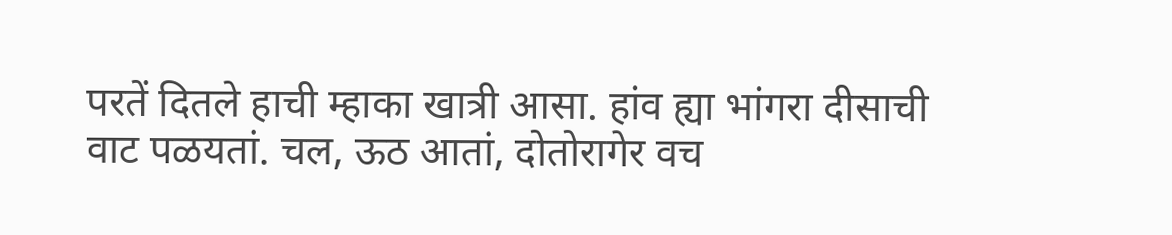परतें दितले हाची म्हाका खात्री आसा. हांव ह्या भांगरा दीसाची वाट पळयतां. चल, ऊठ आतां, दोतोरागेर वच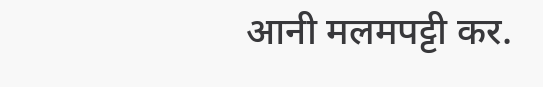आनी मलमपट्टी कर.